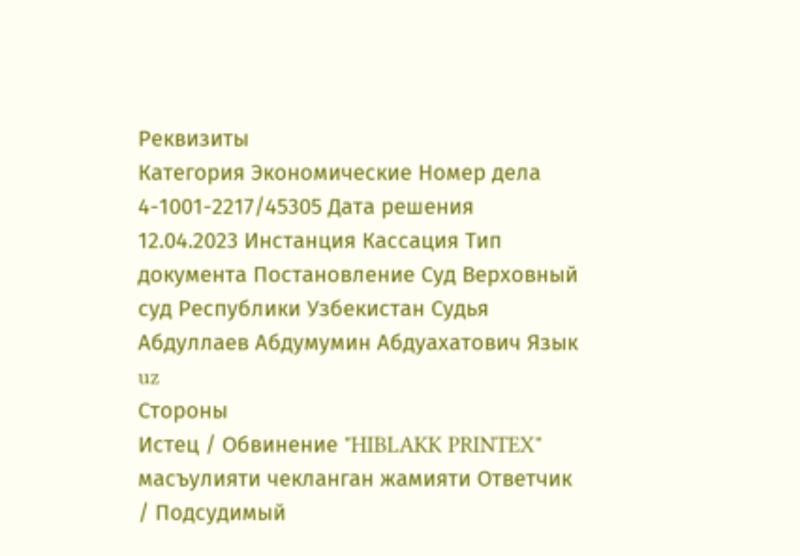Реквизиты
Категория Экономические Номер дела 4-1001-2217/45305 Дата решения 12.04.2023 Инстанция Кассация Тип документа Постановление Суд Верховный суд Республики Узбекистан Судья Абдуллаев Абдумумин Абдуахатович Язык uz
Стороны
Истец / Обвинение "HIBLAKK PRINTEX" масъулияти чекланган жамияти Ответчик / Подсудимый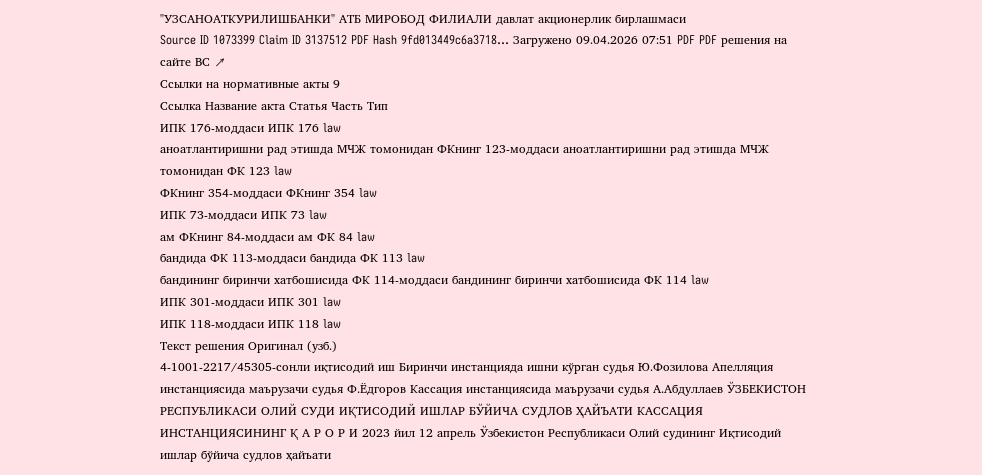"УЗСАНОАТКУРИЛИШБАНКИ" АТБ МИРОБОД ФИЛИАЛИ давлат акционерлик бирлашмаси
Source ID 1073399 Claim ID 3137512 PDF Hash 9fd013449c6a3718... Загружено 09.04.2026 07:51 PDF PDF решения на сайте ВС ↗
Ссылки на нормативные акты 9
Ссылка Название акта Статья Часть Тип
ИПК 176-моддаси ИПК 176 law
аноатлантиришни рад этишда МЧЖ томонидан ФКнинг 123-моддаси аноатлантиришни рад этишда МЧЖ томонидан ФК 123 law
ФКнинг 354-моддаси ФКнинг 354 law
ИПК 73-моддаси ИПК 73 law
ам ФКнинг 84-моддаси ам ФК 84 law
бандида ФК 113-моддаси бандида ФК 113 law
бандининг биринчи хатбошисида ФК 114-моддаси бандининг биринчи хатбошисида ФК 114 law
ИПК 301-моддаси ИПК 301 law
ИПК 118-моддаси ИПК 118 law
Текст решения Оригинал (узб.)
4-1001-2217/45305-сонли иқтисодий иш Биринчи инстанцияда ишни кўрган судья Ю.Фозилова Апелляция инстанциясида маърузачи судья Ф.Ёдгоров Кассация инстанциясида маърузачи судья А.Абдуллаев ЎЗБЕКИСТОН РЕСПУБЛИКАСИ ОЛИЙ СУДИ ИҚТИСОДИЙ ИШЛАР БЎЙИЧА СУДЛОВ ҲАЙЪАТИ КАССАЦИЯ ИНСТАНЦИЯСИНИНГ Қ А Р О Р И 2023 йил 12 апрель Ўзбекистон Республикаси Олий судининг Иқтисодий ишлар бўйича судлов ҳайъати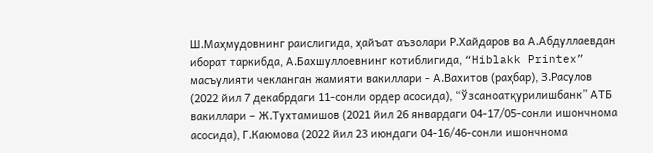Ш.Маҳмудовнинг раислигида, ҳайъат аъзолари Р.Хайдаров ва А.Абдуллаевдан иборат таркибда, А.Бахшуллоевнинг котиблигида, “Hiblakk Printex” масъулияти чекланган жамияти вакиллари - А.Вахитов (раҳбар), З.Расулов (2022 йил 7 декабрдаги 11-сонли ордер асосида), “Ўзсаноатқурилишбанк” АТБ вакиллари – Ж.Тухтамишов (2021 йил 26 январдаги 04-17/05-сонли ишончнома асосида), Г.Каюмова (2022 йил 23 июндаги 04-16/46-сонли ишончнома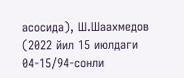асосида), Ш.Шаахмедов (2022 йил 15 июлдаги 04-15/94-сонли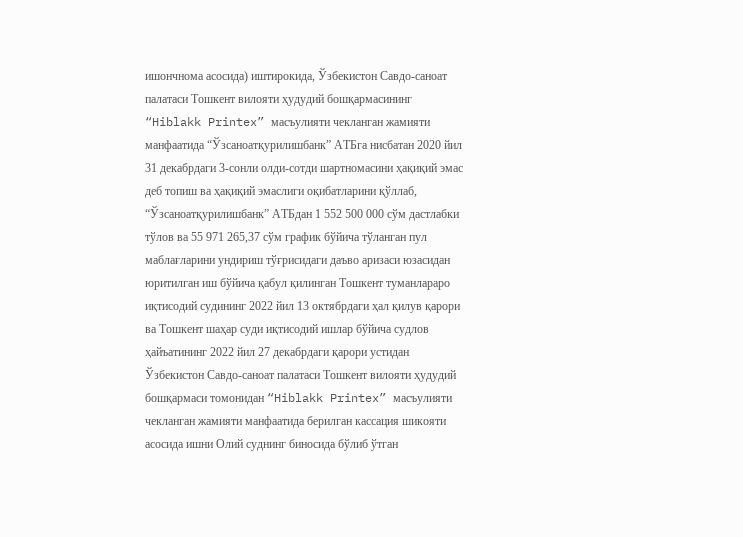ишончнома асосида) иштирокида, Ўзбекистон Савдо-саноат палатаси Тошкент вилояти ҳудудий бошқармасининг “Hiblakk Printex” масъулияти чекланган жамияти манфаатида “Ўзсаноатқурилишбанк” АТБга нисбатан 2020 йил 31 декабрдаги 3-сонли олди-сотди шартномасини ҳақиқий эмас деб топиш ва ҳақиқий эмаслиги оқибатларини қўллаб, “Ўзсаноатқурилишбанк” АТБдан 1 552 500 000 сўм дастлабки тўлов ва 55 971 265,37 сўм график бўйича тўланган пул маблағларини ундириш тўғрисидаги даъво аризаси юзасидан юритилган иш бўйича қабул қилинган Тошкент туманлараро иқтисодий судининг 2022 йил 13 октябрдаги ҳал қилув қарори ва Тошкент шаҳар суди иқтисодий ишлар бўйича судлов ҳайъатининг 2022 йил 27 декабрдаги қарори устидан Ўзбекистон Савдо-саноат палатаси Тошкент вилояти ҳудудий бошқармаси томонидан “Hiblakk Printex” масъулияти чекланган жамияти манфаатида берилган кассация шикояти асосида ишни Олий суднинг биносида бўлиб ўтган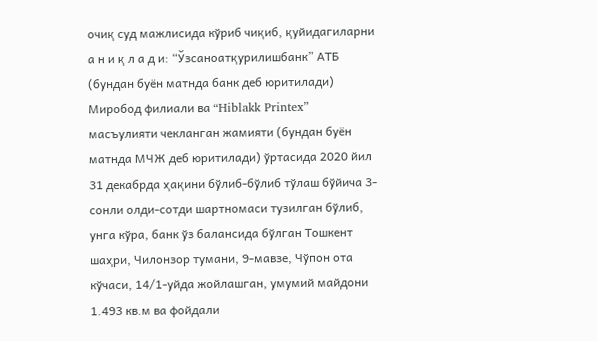очиқ суд мажлисида кўриб чиқиб, қуйидагиларни а н и қ л а д и: “Ўзсаноатқурилишбанк” АТБ (бундан буён матнда банк деб юритилади) Миробод филиали ва “Hiblakk Printex” масъулияти чекланган жамияти (бундан буён матнда МЧЖ деб юритилади) ўртасида 2020 йил 31 декабрда ҳақини бўлиб-бўлиб тўлаш бўйича 3-сонли олди-сотди шартномаси тузилган бўлиб, унга кўра, банк ўз балансида бўлган Тошкент шаҳри, Чилонзор тумани, 9-мавзе, Чўпон ота кўчаси, 14/1-уйда жойлашган, умумий майдони 1.493 кв.м ва фойдали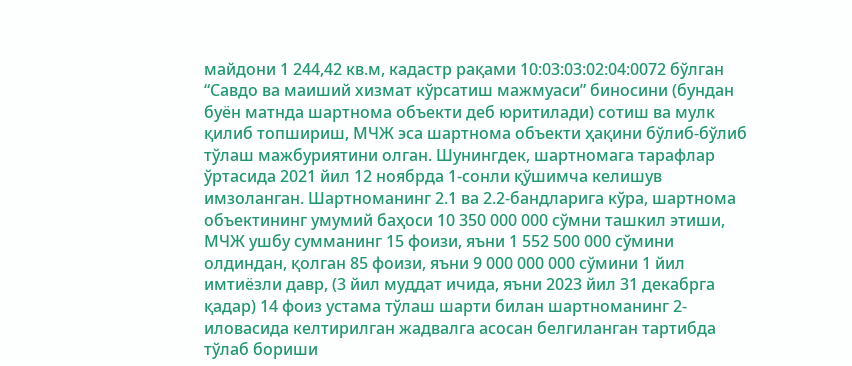майдони 1 244,42 кв.м, кадастр рақами 10:03:03:02:04:0072 бўлган “Савдо ва маиший хизмат кўрсатиш мажмуаси” биносини (бундан буён матнда шартнома объекти деб юритилади) сотиш ва мулк қилиб топшириш, МЧЖ эса шартнома объекти ҳақини бўлиб-бўлиб тўлаш мажбуриятини олган. Шунингдек, шартномага тарафлар ўртасида 2021 йил 12 ноябрда 1-сонли қўшимча келишув имзоланган. Шартноманинг 2.1 ва 2.2-бандларига кўра, шартнома объектининг умумий баҳоси 10 350 000 000 сўмни ташкил этиши, МЧЖ ушбу сумманинг 15 фоизи, яъни 1 552 500 000 сўмини олдиндан, қолган 85 фоизи, яъни 9 000 000 000 сўмини 1 йил имтиёзли давр, (3 йил муддат ичида, яъни 2023 йил 31 декабрга қадар) 14 фоиз устама тўлаш шарти билан шартноманинг 2-иловасида келтирилган жадвалга асосан белгиланган тартибда тўлаб бориши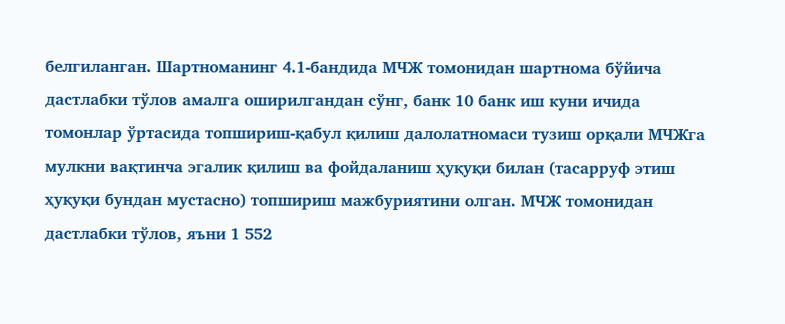белгиланган. Шартноманинг 4.1-бандида МЧЖ томонидан шартнома бўйича дастлабки тўлов амалга оширилгандан сўнг, банк 10 банк иш куни ичида томонлар ўртасида топшириш-қабул қилиш далолатномаси тузиш орқали МЧЖга мулкни вақтинча эгалик қилиш ва фойдаланиш ҳуқуқи билан (тасарруф этиш ҳуқуқи бундан мустасно) топшириш мажбуриятини олган. МЧЖ томонидан дастлабки тўлов, яъни 1 552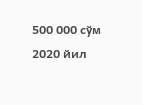500 000 сўм 2020 йил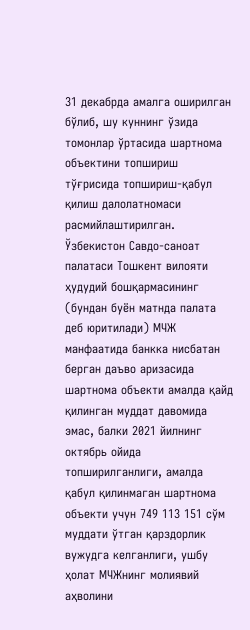31 декабрда амалга оширилган бўлиб, шу куннинг ўзида томонлар ўртасида шартнома объектини топшириш тўғрисида топшириш-қабул қилиш далолатномаси расмийлаштирилган. Ўзбекистон Савдо-саноат палатаси Тошкент вилояти ҳудудий бошқармасининг (бундан буён матнда палата деб юритилади) МЧЖ манфаатида банкка нисбатан берган даъво аризасида шартнома объекти амалда қайд қилинган муддат давомида эмас, балки 2021 йилнинг октябрь ойида топширилганлиги, амалда қабул қилинмаган шартнома объекти учун 749 113 151 сўм муддати ўтган қарздорлик вужудга келганлиги, ушбу ҳолат МЧЖнинг молиявий аҳволини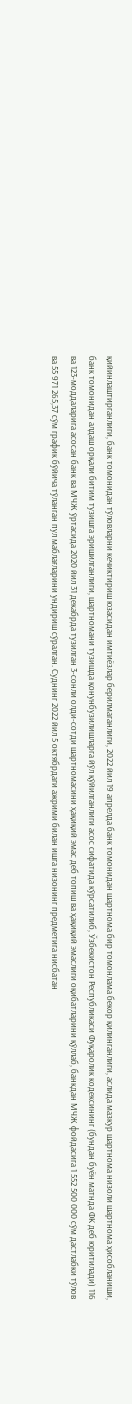қийинлаштирганлиги, банк томонидан тўловларни кечиктириш юзасидан имтиёзлар берилмаганлиги, 2022 йил 19 апрелда банк томонидан шартнома бир томонлама бекор қилинганлиги, аслида мазкур шартнома низоли шартнома ҳисобланиши, банк томонидан алдаш орқали битим тузишга эришилганлиги, шартномани тузишда қонунбузилишларга йўл қўйилганлиги асос сифатида кўрсатилиб, Ўзбекистон Республикаси Фуқаролик кодексининг (бундан буён матнда ФК деб юритилади) 116 ва 123-моддаларига асосан банк ва МЧЖ ўртасида 2020 йил 31 декабрда тузилган 3-сонли олди-сотди шартномасини ҳақиқий эмас деб топиш ва ҳақиқий эмаслиги оқибатларини қўллаб, банкдан МЧЖ фойдасига 1 552 500 000 сўм дастлабки тўлов ва 55 971 265,37 сўм график бўйича тўланган пул маблағларини ундириш сўралган. Суднинг 2022 йил 5 октябрдаги ажрими билан ишга низонинг предметига нисбатан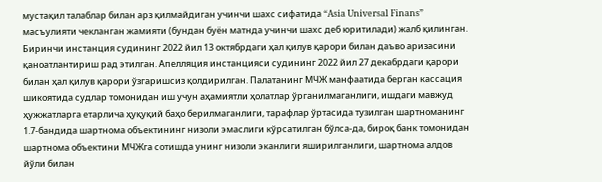мустақил талаблар билан арз қилмайдиган учинчи шахс сифатида “Asia Universal Finans” масъулияти чекланган жамияти (бундан буён матнда учинчи шахс деб юритилади) жалб қилинган. Биринчи инстанция судининг 2022 йил 13 октябрдаги ҳал қилув қарори билан даъво аризасини қаноатлантириш рад этилган. Апелляция инстанцияси судининг 2022 йил 27 декабрдаги қарори билан ҳал қилув қарори ўзгаришсиз қолдирилган. Палатанинг МЧЖ манфаатида берган кассация шикоятида судлар томонидан иш учун аҳамиятли ҳолатлар ўрганилмаганлиги, ишдаги мавжуд ҳужжатларга етарлича ҳуқуқий баҳо берилмаганлиги, тарафлар ўртасида тузилган шартноманинг 1.7-бандида шартнома объектининг низоли эмаслиги кўрсатилган бўлса-да, бироқ банк томонидан шартнома объектини МЧЖга сотишда унинг низоли эканлиги яширилганлиги, шартнома алдов йўли билан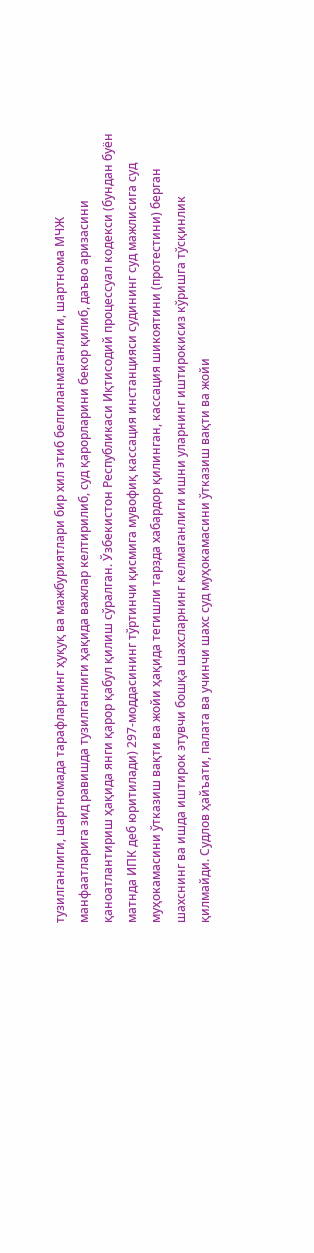тузилганлиги, шартномада тарафларнинг ҳуқуқ ва мажбуриятлари бир хил этиб белгиланмаганлиги, шартнома МЧЖ манфаатларига зид равишда тузилганлиги ҳақида важлар келтирилиб, суд қарорларини бекор қилиб, даъво аризасини қаноатлантириш ҳақида янги қарор қабул қилиш сўралган. Ўзбекистон Республикаси Иқтисодий процессуал кодекси (бундан буён матнда ИПК деб юритилади) 297-моддасининг тўртинчи қисмига мувофиқ кассация инстанцияси судининг суд мажлисига суд муҳокамасини ўтказиш вақти ва жойи ҳақида тегишли тарзда хабардор қилинган, кассация шикоятини (протестини) берган шахснинг ва ишда иштирок этувчи бошқа шахсларнинг келмаганлиги ишни уларнинг иштирокисиз кўришга тўсқинлик қилмайди. Судлов ҳайъати, палата ва учинчи шахс суд муҳокамасини ўтказиш вақти ва жойи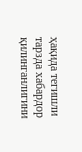ҳақида тегишли тарзда хабардор қилинганлигини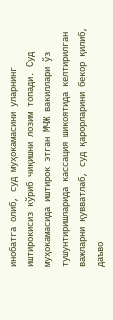инобатга олиб, суд муҳокамасини уларнинг иштирокисиз кўриб чиқишни лозим топади. Суд муҳокамасида иштирок этган МЧЖ вакиллари ўз тушунтиришларида кассация шикоятида келтирилган важларни қувватлаб, суд қарорларини бекор қилиб, даъво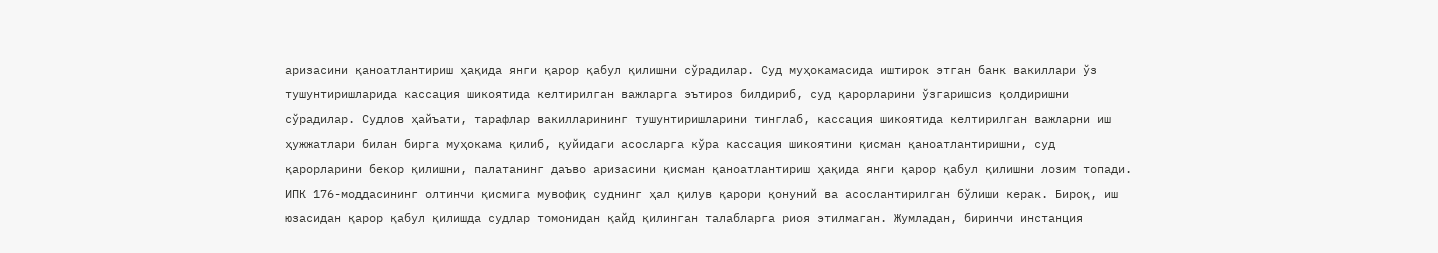аризасини қаноатлантириш ҳақида янги қарор қабул қилишни сўрадилар. Суд муҳокамасида иштирок этган банк вакиллари ўз тушунтиришларида кассация шикоятида келтирилган важларга эътироз билдириб, суд қарорларини ўзгаришсиз қолдиришни сўрадилар. Судлов ҳайъати, тарафлар вакилларининг тушунтиришларини тинглаб, кассация шикоятида келтирилган важларни иш ҳужжатлари билан бирга муҳокама қилиб, қуйидаги асосларга кўра кассация шикоятини қисман қаноатлантиришни, суд қарорларини бекор қилишни, палатанинг даъво аризасини қисман қаноатлантириш ҳақида янги қарор қабул қилишни лозим топади. ИПК 176-моддасининг олтинчи қисмига мувофиқ суднинг ҳал қилув қарори қонуний ва асослантирилган бўлиши керак. Бироқ, иш юзасидан қарор қабул қилишда судлар томонидан қайд қилинган талабларга риоя этилмаган. Жумладан, биринчи инстанция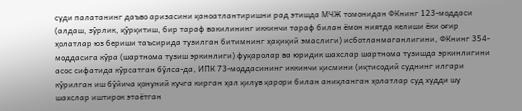суди палатанинг даъво аризасини қаноатлантиришни рад этишда МЧЖ томонидан ФКнинг 123-моддаси (алдаш, зўрлик, қўрқитиш, бир тараф вакилининг иккинчи тараф билан ёмон ниятда келиши ёки оғир ҳолатлар юз бериши таъсирида тузилган битимнинг ҳақиқий эмаслиги) исботланмаганлигини, ФКнинг 354-моддасига кўра (шартнома тузиш эркинлиги) фуқаролар ва юридик шахслар шартнома тузишда эркинлигини асос сифатида кўрсатган бўлса-да, ИПК 73-моддасининг иккинчи қисмини (иқтисодий суднинг илгари кўрилган иш бўйича қонуний кучга кирган ҳал қилув қарори билан аниқланган ҳолатлар суд худди шу шахслар иштирок этаётган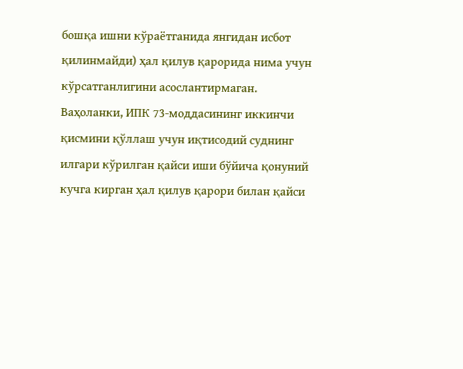бошқа ишни кўраётганида янгидан исбот қилинмайди) ҳал қилув қарорида нима учун кўрсатганлигини асослантирмаган. Ваҳоланки, ИПК 73-моддасининг иккинчи қисмини қўллаш учун иқтисодий суднинг илгари кўрилган қайси иши бўйича қонуний кучга кирган ҳал қилув қарори билан қайси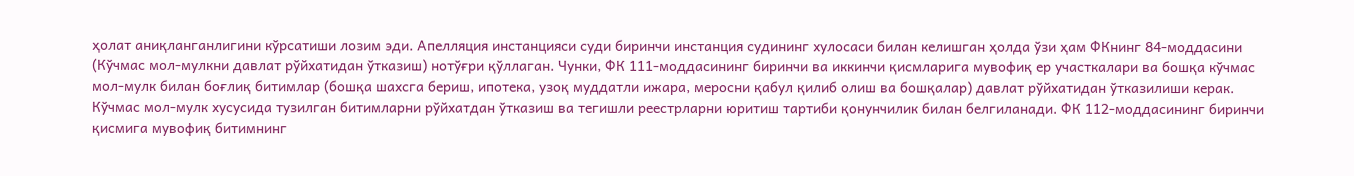ҳолат аниқланганлигини кўрсатиши лозим эди. Апелляция инстанцияси суди биринчи инстанция судининг хулосаси билан келишган ҳолда ўзи ҳам ФКнинг 84-моддасини (Кўчмас мол-мулкни давлат рўйхатидан ўтказиш) нотўғри қўллаган. Чунки, ФК 111-моддасининг биринчи ва иккинчи қисмларига мувофиқ ер участкалари ва бошқа кўчмас мол-мулк билан боғлиқ битимлар (бошқа шахсга бериш, ипотека, узоқ муддатли ижара, меросни қабул қилиб олиш ва бошқалар) давлат рўйхатидан ўтказилиши керак. Кўчмас мол-мулк хусусида тузилган битимларни рўйхатдан ўтказиш ва тегишли реестрларни юритиш тартиби қонунчилик билан белгиланади. ФК 112-моддасининг биринчи қисмига мувофиқ битимнинг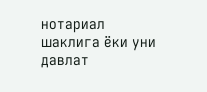нотариал шаклига ёки уни давлат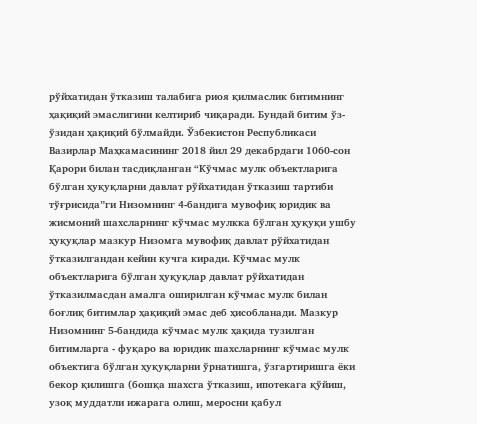рўйхатидан ўтказиш талабига риоя қилмаслик битимнинг ҳақиқий эмаслигини келтириб чиқаради. Бундай битим ўз-ўзидан ҳақиқий бўлмайди. Ўзбекистон Республикаси Вазирлар Маҳкамасининг 2018 йил 29 декабрдаги 1060-сон Қарори билан тасдиқланган “Кўчмас мулк объектларига бўлган ҳуқуқларни давлат рўйхатидан ўтказиш тартиби тўғрисида”ги Низомнинг 4-бандига мувофиқ юридик ва жисмоний шахсларнинг кўчмас мулкка бўлган ҳуқуқи ушбу ҳуқуқлар мазкур Низомга мувофиқ давлат рўйхатидан ўтказилгандан кейин кучга киради. Кўчмас мулк объектларига бўлган ҳуқуқлар давлат рўйхатидан ўтказилмасдан амалга оширилган кўчмас мулк билан боғлиқ битимлар ҳақиқий эмас деб ҳисобланади. Мазкур Низомнинг 5-бандида кўчмас мулк ҳақида тузилган битимларга - фуқаро ва юридик шахсларнинг кўчмас мулк объектига бўлган ҳуқуқларни ўрнатишга, ўзгартиришга ёки бекор қилишга (бошқа шахсга ўтказиш, ипотекага қўйиш, узоқ муддатли ижарага олиш, меросни қабул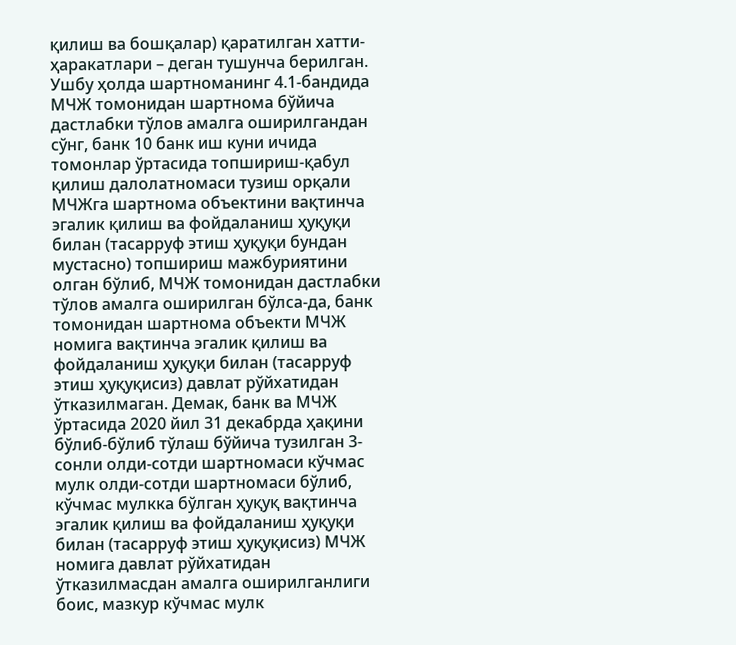қилиш ва бошқалар) қаратилган хатти-ҳаракатлари – деган тушунча берилган. Ушбу ҳолда шартноманинг 4.1-бандида МЧЖ томонидан шартнома бўйича дастлабки тўлов амалга оширилгандан сўнг, банк 10 банк иш куни ичида томонлар ўртасида топшириш-қабул қилиш далолатномаси тузиш орқали МЧЖга шартнома объектини вақтинча эгалик қилиш ва фойдаланиш ҳуқуқи билан (тасарруф этиш ҳуқуқи бундан мустасно) топшириш мажбуриятини олган бўлиб, МЧЖ томонидан дастлабки тўлов амалга оширилган бўлса-да, банк томонидан шартнома объекти МЧЖ номига вақтинча эгалик қилиш ва фойдаланиш ҳуқуқи билан (тасарруф этиш ҳуқуқисиз) давлат рўйхатидан ўтказилмаган. Демак, банк ва МЧЖ ўртасида 2020 йил 31 декабрда ҳақини бўлиб-бўлиб тўлаш бўйича тузилган 3-сонли олди-сотди шартномаси кўчмас мулк олди-сотди шартномаси бўлиб, кўчмас мулкка бўлган ҳуқуқ вақтинча эгалик қилиш ва фойдаланиш ҳуқуқи билан (тасарруф этиш ҳуқуқисиз) МЧЖ номига давлат рўйхатидан ўтказилмасдан амалга оширилганлиги боис, мазкур кўчмас мулк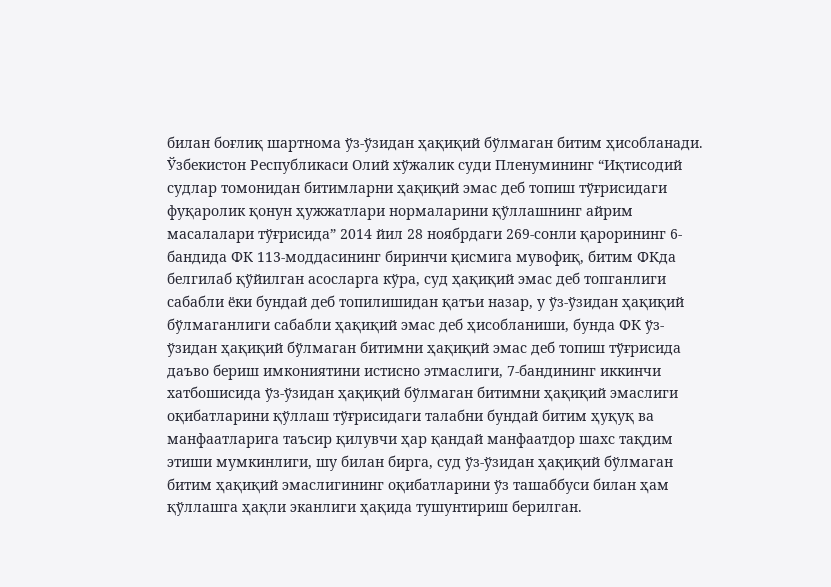билан боғлиқ шартнома ўз-ўзидан ҳақиқий бўлмаган битим ҳисобланади. Ўзбекистон Республикаси Олий хўжалик суди Пленумининг “Иқтисодий судлар томонидан битимларни ҳақиқий эмас деб топиш тўғрисидаги фуқаролик қонун ҳужжатлари нормаларини қўллашнинг айрим масалалари тўғрисида” 2014 йил 28 ноябрдаги 269-сонли қарорининг 6-бандида ФК 113-моддасининг биринчи қисмига мувофиқ, битим ФКда белгилаб қўйилган асосларга кўра, суд ҳақиқий эмас деб топганлиги сабабли ёки бундай деб топилишидан қатъи назар, у ўз-ўзидан ҳақиқий бўлмаганлиги сабабли ҳақиқий эмас деб ҳисобланиши, бунда ФК ўз-ўзидан ҳақиқий бўлмаган битимни ҳақиқий эмас деб топиш тўғрисида даъво бериш имкониятини истисно этмаслиги, 7-бандининг иккинчи хатбошисида ўз-ўзидан ҳақиқий бўлмаган битимни ҳақиқий эмаслиги оқибатларини қўллаш тўғрисидаги талабни бундай битим ҳуқуқ ва манфаатларига таъсир қилувчи ҳар қандай манфаатдор шахс тақдим этиши мумкинлиги, шу билан бирга, суд ўз-ўзидан ҳақиқий бўлмаган битим ҳақиқий эмаслигининг оқибатларини ўз ташаббуси билан ҳам қўллашга ҳақли эканлиги ҳақида тушунтириш берилган.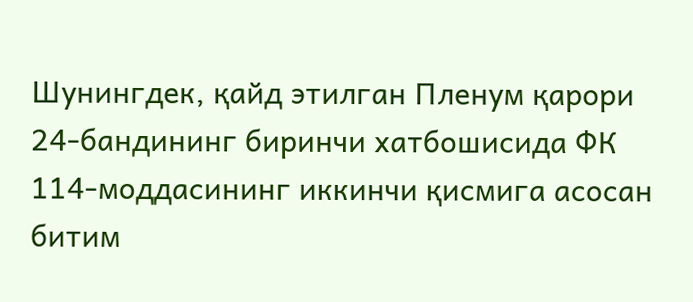Шунингдек, қайд этилган Пленум қарори 24-бандининг биринчи хатбошисида ФК 114-моддасининг иккинчи қисмига асосан битим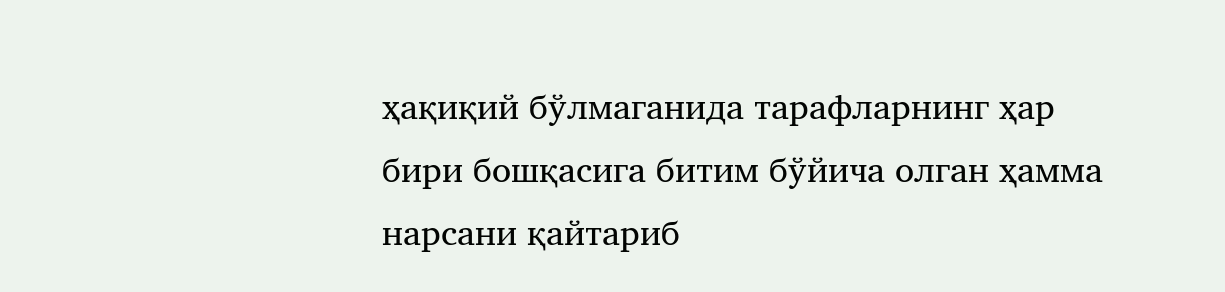ҳақиқий бўлмаганида тарафларнинг ҳар бири бошқасига битим бўйича олган ҳамма нарсани қайтариб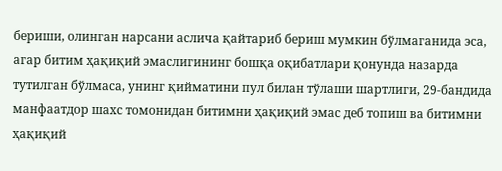бериши, олинган нарсани аслича қайтариб бериш мумкин бўлмаганида эса, агар битим ҳақиқий эмаслигининг бошқа оқибатлари қонунда назарда тутилган бўлмаса, унинг қийматини пул билан тўлаши шартлиги, 29-бандида манфаатдор шахс томонидан битимни ҳақиқий эмас деб топиш ва битимни ҳақиқий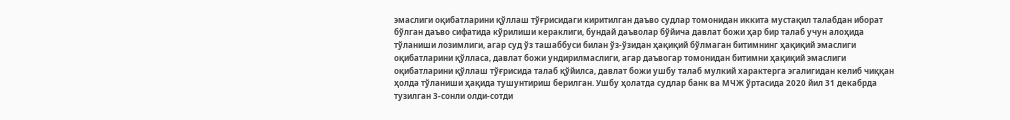эмаслиги оқибатларини қўллаш тўғрисидаги киритилган даъво судлар томонидан иккита мустақил талабдан иборат бўлган даъво сифатида кўрилиши кераклиги, бундай даъволар бўйича давлат божи ҳар бир талаб учун алоҳида тўланиши лозимлиги, агар суд ўз ташаббуси билан ўз-ўзидан ҳақиқий бўлмаган битимнинг ҳақиқий эмаслиги оқибатларини қўлласа, давлат божи ундирилмаслиги, агар даъвогар томонидан битимни ҳақиқий эмаслиги оқибатларини қўллаш тўғрисида талаб қўйилса, давлат божи ушбу талаб мулкий характерга эгалигидан келиб чиққан ҳолда тўланиши ҳақида тушунтириш берилган. Ушбу ҳолатда судлар банк ва МЧЖ ўртасида 2020 йил 31 декабрда тузилган 3-сонли олди-сотди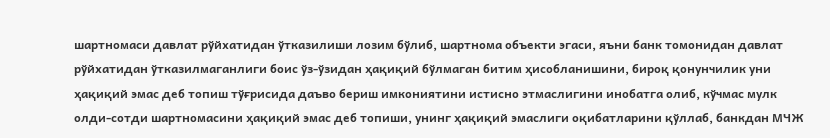шартномаси давлат рўйхатидан ўтказилиши лозим бўлиб, шартнома объекти эгаси, яъни банк томонидан давлат рўйхатидан ўтказилмаганлиги боис ўз-ўзидан ҳақиқий бўлмаган битим ҳисобланишини, бироқ қонунчилик уни ҳақиқий эмас деб топиш тўғрисида даъво бериш имкониятини истисно этмаслигини инобатга олиб, кўчмас мулк олди-сотди шартномасини ҳақиқий эмас деб топиши, унинг ҳақиқий эмаслиги оқибатларини қўллаб, банкдан МЧЖ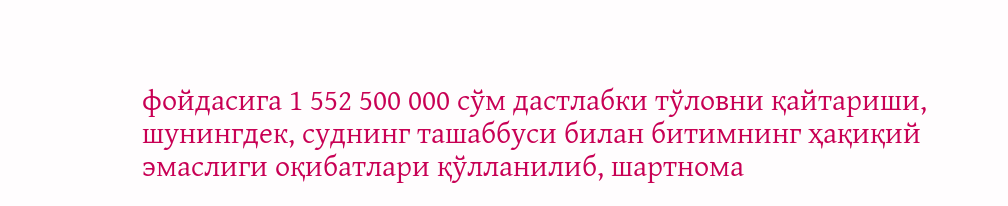фойдасига 1 552 500 000 сўм дастлабки тўловни қайтариши, шунингдек, суднинг ташаббуси билан битимнинг ҳақиқий эмаслиги оқибатлари қўлланилиб, шартнома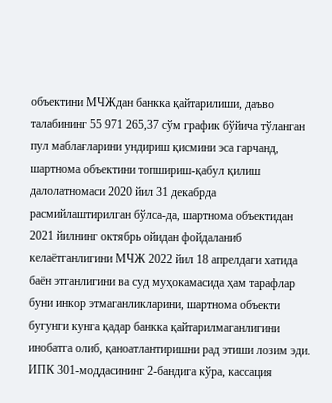объектини МЧЖдан банкка қайтарилиши, даъво талабининг 55 971 265,37 сўм график бўйича тўланган пул маблағларини ундириш қисмини эса гарчанд, шартнома объектини топшириш-қабул қилиш далолатномаси 2020 йил 31 декабрда расмийлаштирилган бўлса-да, шартнома объектидан 2021 йилнинг октябрь ойидан фойдаланиб келаётганлигини МЧЖ 2022 йил 18 апрелдаги хатида баён этганлигини ва суд муҳокамасида ҳам тарафлар буни инкор этмаганликларини, шартнома объекти бугунги кунга қадар банкка қайтарилмаганлигини инобатга олиб, қаноатлантиришни рад этиши лозим эди. ИПК 301-моддасининг 2-бандига кўра, кассация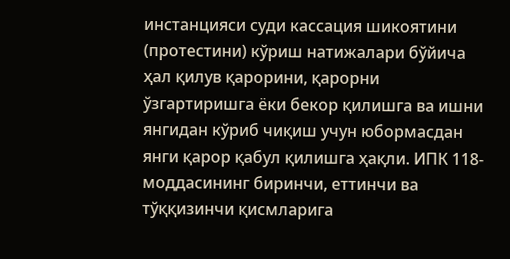инстанцияси суди кассация шикоятини (протестини) кўриш натижалари бўйича ҳал қилув қарорини, қарорни ўзгартиришга ёки бекор қилишга ва ишни янгидан кўриб чиқиш учун юбормасдан янги қарор қабул қилишга ҳақли. ИПК 118-моддасининг биринчи, еттинчи ва тўққизинчи қисмларига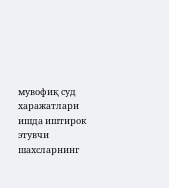мувофиқ суд харажатлари ишда иштирок этувчи шахсларнинг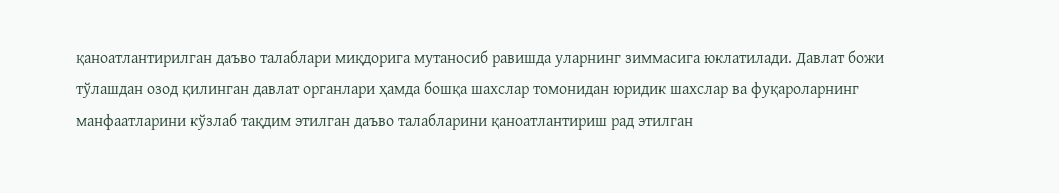қаноатлантирилган даъво талаблари миқдорига мутаносиб равишда уларнинг зиммасига юклатилади. Давлат божи тўлашдан озод қилинган давлат органлари ҳамда бошқа шахслар томонидан юридик шахслар ва фуқароларнинг манфаатларини кўзлаб тақдим этилган даъво талабларини қаноатлантириш рад этилган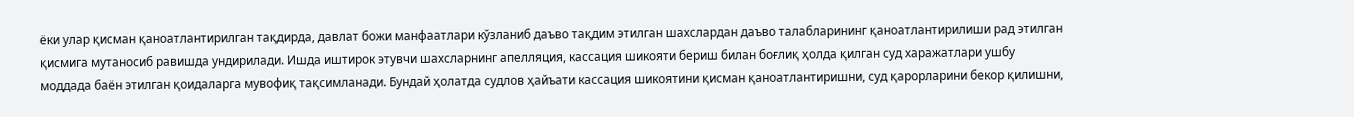ёки улар қисман қаноатлантирилган тақдирда, давлат божи манфаатлари кўзланиб даъво тақдим этилган шахслардан даъво талабларининг қаноатлантирилиши рад этилган қисмига мутаносиб равишда ундирилади. Ишда иштирок этувчи шахсларнинг апелляция, кассация шикояти бериш билан боғлиқ ҳолда қилган суд харажатлари ушбу моддада баён этилган қоидаларга мувофиқ тақсимланади. Бундай ҳолатда судлов ҳайъати кассация шикоятини қисман қаноатлантиришни, суд қарорларини бекор қилишни,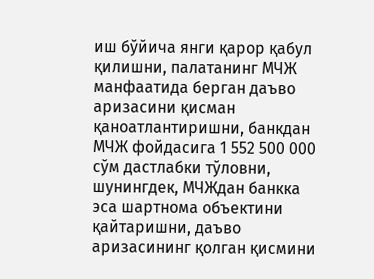иш бўйича янги қарор қабул қилишни, палатанинг МЧЖ манфаатида берган даъво аризасини қисман қаноатлантиришни, банкдан МЧЖ фойдасига 1 552 500 000 сўм дастлабки тўловни, шунингдек, МЧЖдан банкка эса шартнома объектини қайтаришни, даъво аризасининг қолган қисмини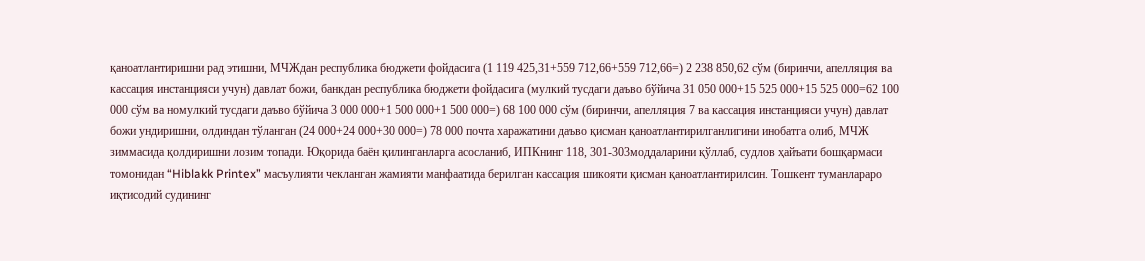қаноатлантиришни рад этишни, МЧЖдан республика бюджети фойдасига (1 119 425,31+559 712,66+559 712,66=) 2 238 850,62 сўм (биринчи, апелляция ва кассация инстанцияси учун) давлат божи, банкдан республика бюджети фойдасига (мулкий тусдаги даъво бўйича 31 050 000+15 525 000+15 525 000=62 100 000 сўм ва номулкий тусдаги даъво бўйича 3 000 000+1 500 000+1 500 000=) 68 100 000 сўм (биринчи, апелляция 7 ва кассация инстанцияси учун) давлат божи ундиришни, олдиндан тўланган (24 000+24 000+30 000=) 78 000 почта харажатини даъво қисман қаноатлантирилганлигини инобатга олиб, МЧЖ зиммасида қолдиришни лозим топади. Юқорида баён қилинганларга асосланиб, ИПКнинг 118, 301-303моддаларини қўллаб, судлов ҳайъати бошқармаси томонидан “Hiblakk Printex” масъулияти чекланган жамияти манфаатида берилган кассация шикояти қисман қаноатлантирилсин. Тошкент туманлараро иқтисодий судининг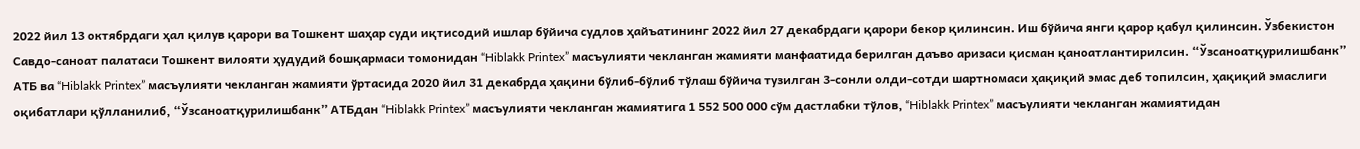2022 йил 13 октябрдаги ҳал қилув қарори ва Тошкент шаҳар суди иқтисодий ишлар бўйича судлов ҳайъатининг 2022 йил 27 декабрдаги қарори бекор қилинсин. Иш бўйича янги қарор қабул қилинсин. Ўзбекистон Савдо-саноат палатаси Тошкент вилояти ҳудудий бошқармаси томонидан “Hiblakk Printex” масъулияти чекланган жамияти манфаатида берилган даъво аризаси қисман қаноатлантирилсин. “Ўзсаноатқурилишбанк” АТБ ва “Hiblakk Printex” масъулияти чекланган жамияти ўртасида 2020 йил 31 декабрда ҳақини бўлиб-бўлиб тўлаш бўйича тузилган 3-сонли олди-сотди шартномаси ҳақиқий эмас деб топилсин, ҳақиқий эмаслиги оқибатлари қўлланилиб, “Ўзсаноатқурилишбанк” АТБдан “Hiblakk Printex” масъулияти чекланган жамиятига 1 552 500 000 сўм дастлабки тўлов, “Hiblakk Printex” масъулияти чекланган жамиятидан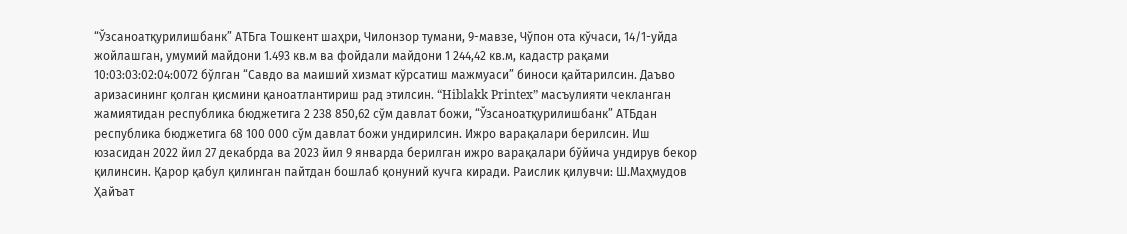“Ўзсаноатқурилишбанк” АТБга Тошкент шаҳри, Чилонзор тумани, 9-мавзе, Чўпон ота кўчаси, 14/1-уйда жойлашган, умумий майдони 1.493 кв.м ва фойдали майдони 1 244,42 кв.м, кадастр рақами 10:03:03:02:04:0072 бўлган “Савдо ва маиший хизмат кўрсатиш мажмуаси” биноси қайтарилсин. Даъво аризасининг қолган қисмини қаноатлантириш рад этилсин. “Hiblakk Printex” масъулияти чекланган жамиятидан республика бюджетига 2 238 850,62 сўм давлат божи, “Ўзсаноатқурилишбанк” АТБдан республика бюджетига 68 100 000 сўм давлат божи ундирилсин. Ижро варақалари берилсин. Иш юзасидан 2022 йил 27 декабрда ва 2023 йил 9 январда берилган ижро варақалари бўйича ундирув бекор қилинсин. Қарор қабул қилинган пайтдан бошлаб қонуний кучга киради. Раислик қилувчи: Ш.Маҳмудов Ҳайъат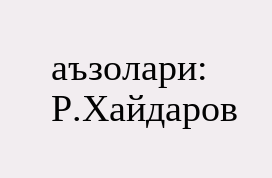аъзолари: Р.Хайдаров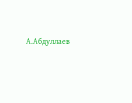А.Абдуллаев